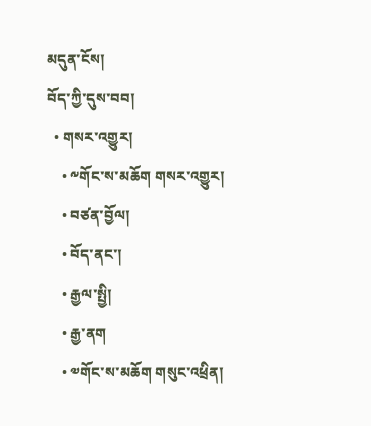མདུན་ངོས།
བོད་ཀྱི་དུས་བབ།
  • གསར་འགྱུར།
    • ༸གོང་ས་མཆོག གསར་འགྱུར།
    • བཙན་བྱོལ།
    • བོད་ནང་།
    • རྒྱལ་སྤྱི།
    • རྒྱ་ནག
    • ༧གོང་ས་མཆོག གསུང་འཕྲིན།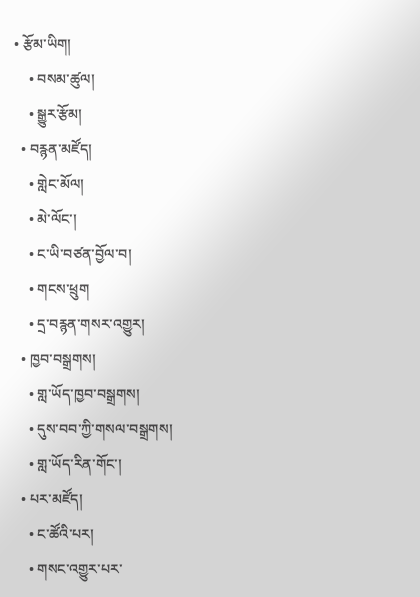• རྩོམ་ཡིག།
    • བསམ་ཚུལ།
    • སྒྱུར་རྩོམ།
  • བརྙན་མཛོད།
    • གླེང་མོལ།
    • མེ་ལོང་།
    • ང་ཡི་བཙན་བྱོལ་བ།
    • གངས་ཕྲུག
    • དྲ་བརྙན་གསར་འགྱུར།
  • ཁྱབ་བསྒྲགས།
    • གླ་ཡོད་ཁྱབ་བསྒྲགས།
    • དུས་བབ་ཀྱི་གསལ་བསྒྲགས།
    • གླ་ཡོད་རིན་གོང་།
  • པར་མཛོད།
    • ང་ཚོའི་པར།
    • གསང་འགྱུར་པར་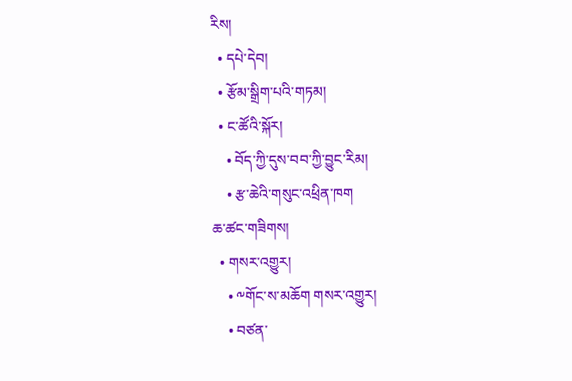རིས།
  • དཔེ་དེབ།
  • རྩོམ་སྒྲིག་པའི་གཏམ།
  • ང་ཚོའི་སྐོར།
    • བོད་ཀྱི་དུས་བབ་ཀྱི་བྱུང་རིམ།
    • རྩ་ཆེའི་གསུང་འཕྲིན་ཁག
ཆ་ཚང་གཟིགས།
  • གསར་འགྱུར།
    • ༸གོང་ས་མཆོག གསར་འགྱུར།
    • བཙན་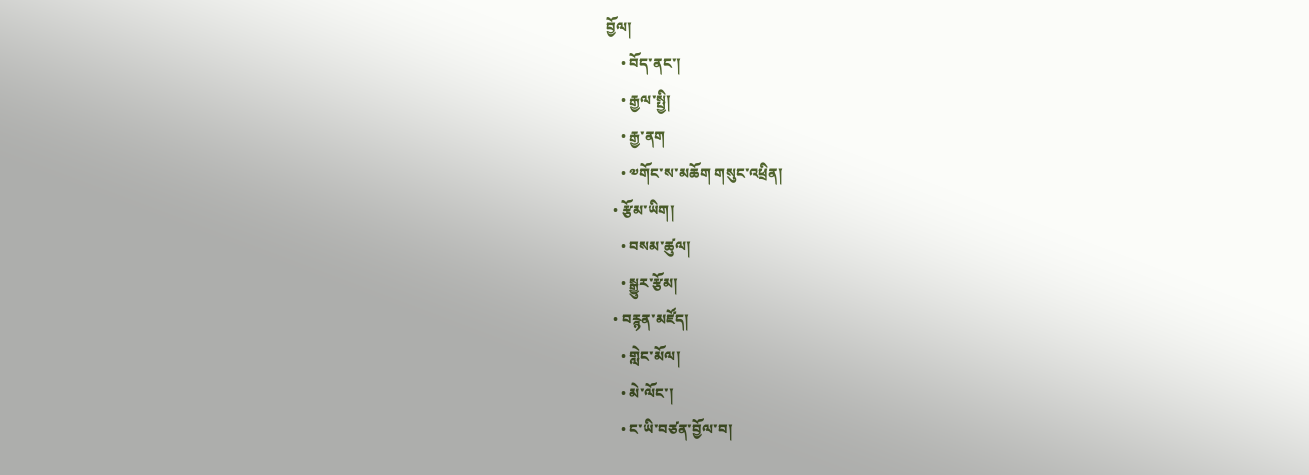བྱོལ།
    • བོད་ནང་།
    • རྒྱལ་སྤྱི།
    • རྒྱ་ནག
    • ༧གོང་ས་མཆོག གསུང་འཕྲིན།
  • རྩོམ་ཡིག།
    • བསམ་ཚུལ།
    • སྒྱུར་རྩོམ།
  • བརྙན་མཛོད།
    • གླེང་མོལ།
    • མེ་ལོང་།
    • ང་ཡི་བཙན་བྱོལ་བ།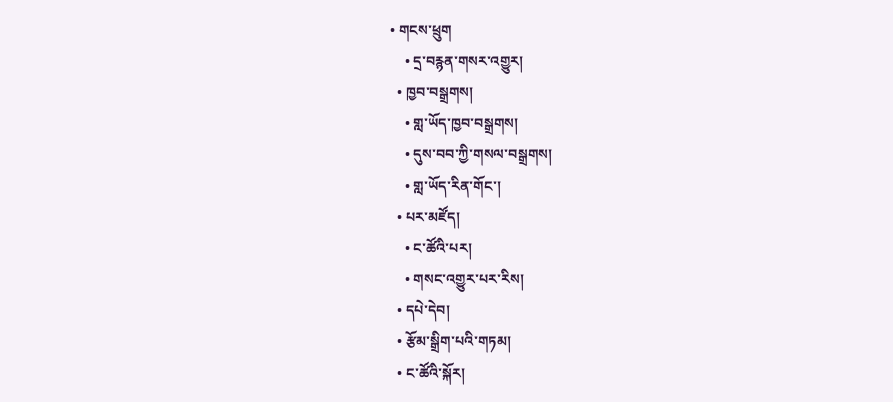• གངས་ཕྲུག
    • དྲ་བརྙན་གསར་འགྱུར།
  • ཁྱབ་བསྒྲགས།
    • གླ་ཡོད་ཁྱབ་བསྒྲགས།
    • དུས་བབ་ཀྱི་གསལ་བསྒྲགས།
    • གླ་ཡོད་རིན་གོང་།
  • པར་མཛོད།
    • ང་ཚོའི་པར།
    • གསང་འགྱུར་པར་རིས།
  • དཔེ་དེབ།
  • རྩོམ་སྒྲིག་པའི་གཏམ།
  • ང་ཚོའི་སྐོར།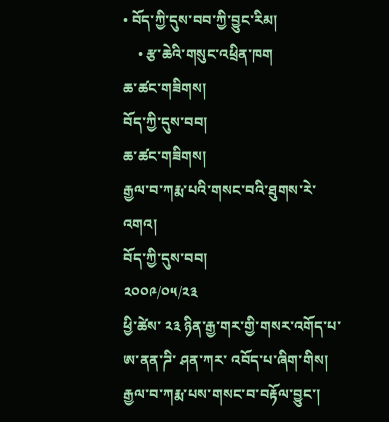• བོད་ཀྱི་དུས་བབ་ཀྱི་བྱུང་རིམ།
    • རྩ་ཆེའི་གསུང་འཕྲིན་ཁག
ཆ་ཚང་གཟིགས།
བོད་ཀྱི་དུས་བབ།
ཆ་ཚང་གཟིགས།
རྒྱལ་བ་ཀརྨ་པའི་གསང་བའི་ཐུགས་རེ་འགའ།
བོད་ཀྱི་དུས་བབ།
༢༠༠༩/༠༥/༢༣
ཕྱི་ཚེས་ ༢༣ ཉིན་རྒྱ་གར་གྱི་གསར་འགོད་པ་ ཨ་ནན་ཌི་ ཤན་ཀར་ འབོད་པ་ཞིག་གིས། རྒྱལ་བ་ཀརྨ་པས་གསང་བ་བརྟོལ་བྱུང་།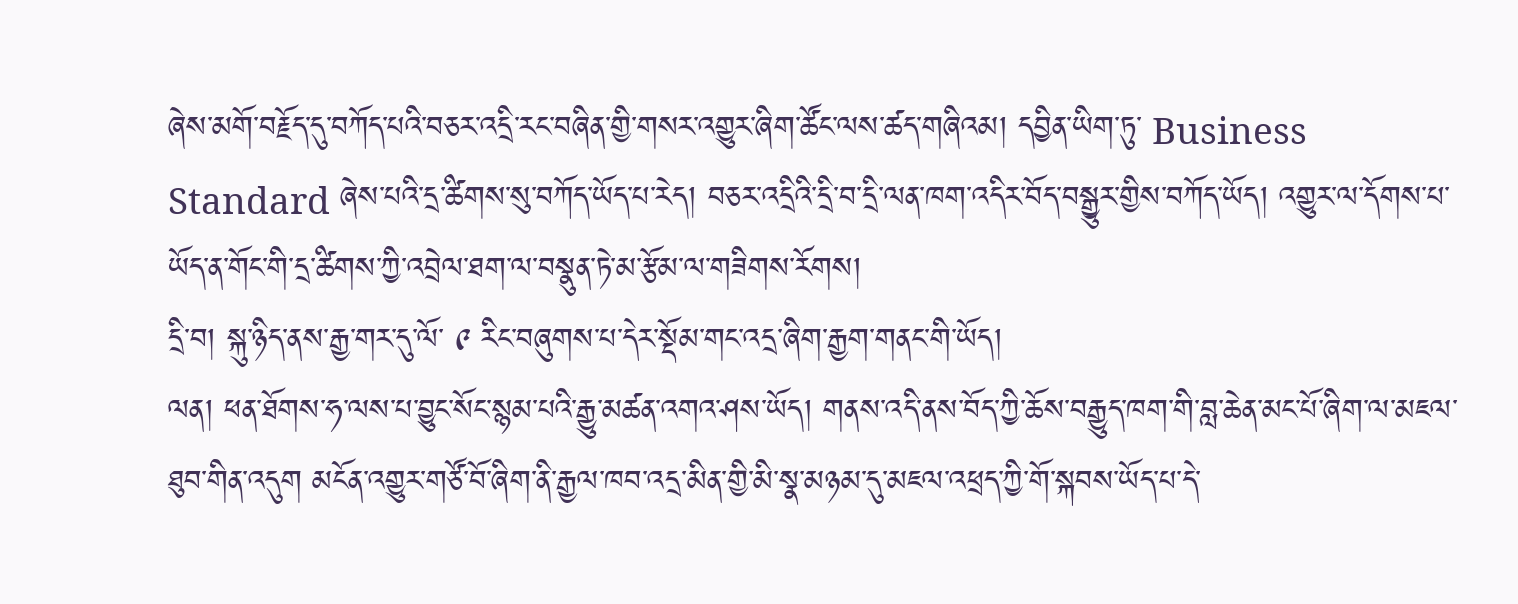ཞེས་མགོ་བརྗོད་དུ་བཀོད་པའི་བཅར་འདྲི་རང་བཞིན་གྱི་གསར་འགྱུར་ཞིག་ཚོང་ལས་ཚད་གཞིའམ། དབྱིན་ཡིག་ཏུ་ Business Standard ཞེས་པའི་དྲ་ཚིགས་སུ་བཀོད་ཡོད་པ་རེད། བཅར་འདྲིའི་དྲི་བ་དྲི་ལན་ཁག་འདིར་བོད་བསྒྱུར་གྱིས་བཀོད་ཡོད། འགྱུར་ལ་དོགས་པ་ཡོད་ན་གོང་གི་དྲ་ཚིགས་ཀྱི་འབྲེལ་ཐག་ལ་བསྣུན་ཏེ་མ་རྩོམ་ལ་གཟིགས་རོགས།
དྲི་བ། སྐུ་ཉིད་ནས་རྒྱ་གར་དུ་ལོ་ ༩ རིང་བཞུགས་པ་དེར་སྡོམ་གང་འདྲ་ཞིག་རྒྱག་གནང་གི་ཡོད།
ལན། ཕན་ཐོགས་ཧ་ལས་པ་བྱུང་སོང་སྙམ་པའི་རྒྱུ་མཚན་འགའ་ཤས་ཡོད། གནས་འདི་ནས་བོད་ཀྱི་ཆོས་བརྒྱུད་ཁག་གི་བླ་ཆེན་མང་པོ་ཞིག་ལ་མཇལ་ཐུབ་གིན་འདུག མངོན་འགྱུར་གཙོ་བོ་ཞིག་ནི་རྒྱལ་ཁབ་འདྲ་མིན་གྱི་མི་སྣ་མཉམ་དུ་མཇལ་འཕྲད་ཀྱི་གོ་སྐབས་ཡོད་པ་དེ་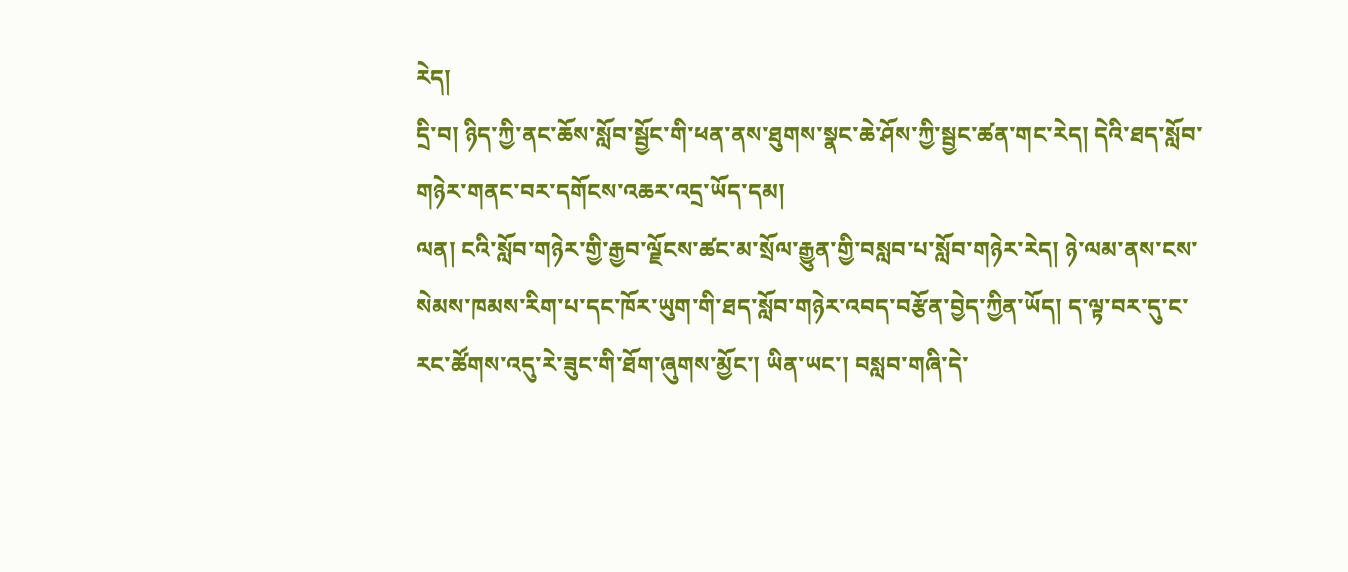རེད།
དྲི་བ། ཉིད་ཀྱི་ནང་ཆོས་སློབ་སྦྱོང་གི་ཕན་ནས་ཐུགས་སྣང་ཆེ་ཤོས་ཀྱི་སྦྱང་ཚན་གང་རེད། དེའི་ཐད་སློབ་གཉེར་གནང་བར་དགོངས་འཆར་འདྲ་ཡོད་དམ།
ལན། ངའི་སློབ་གཉེར་གྱི་རྒྱབ་ལྗོངས་ཚང་མ་སྲོལ་རྒྱུན་གྱི་བསླབ་པ་སློབ་གཉེར་རེད། ཉེ་ལམ་ནས་ངས་སེམས་ཁམས་རིག་པ་དང་ཁོར་ཡུག་གི་ཐད་སློབ་གཉེར་འབད་བརྩོན་བྱེད་ཀྱིན་ཡོད། ད་ལྟ་བར་དུ་ང་རང་ཚོགས་འདུ་རེ་ཟུང་གི་ཐོག་ཞུགས་མྱོང་། ཡིན་ཡང་། བསླབ་གཞི་དེ་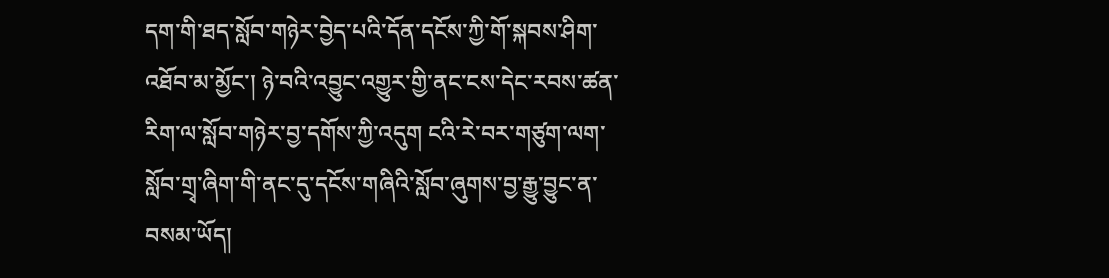དག་གི་ཐད་སློབ་གཉེར་བྱེད་པའི་དོན་དངོས་ཀྱི་གོ་སྐབས་ཤིག་འཐོབ་མ་མྱོང་། ཉེ་བའི་འབྱུང་འགྱུར་གྱི་ནང་ངས་དེང་རབས་ཚན་རིག་ལ་སློབ་གཉེར་བྱ་དགོས་ཀྱི་འདུག ངའི་རེ་བར་གཙུག་ལག་སློབ་གྲྭ་ཞིག་གི་ནང་དུ་དངོས་གཞིའི་སློབ་ཞུགས་བྱ་རྒྱུ་བྱུང་ན་བསམ་ཡོད།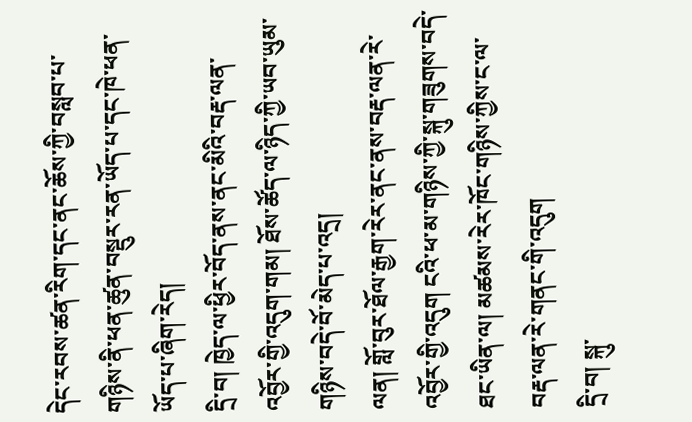དེང་རབས་ཚན་རིག་དང་ནང་ཆོས་ཀྱི་བསླབ་པ་གཉིས་ནི་ཕན་ཚུན་བསྡུར་རན་ཡོད་པ་དང་ཁེ་ཕན་ཡོད་པ་ཞིག་རེད།
དྲི་བ། ཁྱེད་ལ་ཕྱིར་བོད་ནས་ནང་མིའི་བརྡ་ལན་འབྱོར་གྱི་འདུག་གམ། ཐོས་ཚོད་ལ་ཉིད་ཀྱི་ཡབ་ཡུམ་གཉིས་བདེ་བོ་མེད་པ་འདྲ།
ལན། གློ་བུར་ཐོལ་རྒྱག་རེར་ནང་ནས་བརྡ་ལན་རེ་འབྱོར་གྱི་འདུག ངའི་ཕ་མ་གཉིས་ཀྱི་སྐུ་གཟུགས་བདེ་ཐང་ཡིན་ལ། མཚམས་རེར་ཁོང་གཉིས་ཀྱིས་ང་ལ་བརྡ་ལན་རེ་གནང་གི་འདུག
དྲི་བ། སྐུ་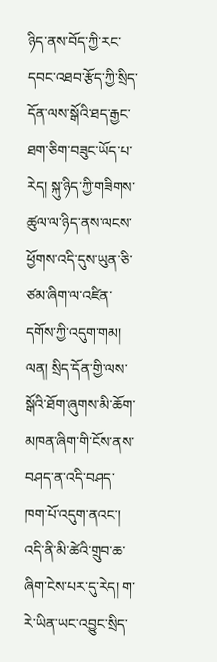ཉིད་ནས་བོད་ཀྱི་རང་དབང་འཐབ་རྩོད་ཀྱི་སྲིད་དོན་ལས་སྒོའི་ཐད་རྒྱང་ཐག་ཅིག་བཟུང་ཡོད་པ་རེད། སྐུ་ཉིད་ཀྱི་གཟིགས་ཚུལ་ལ་ཉིད་ནས་ལངས་ཕྱོགས་འདི་དུས་ཡུན་ཅི་ཙམ་ཞིག་ལ་འཛིན་དགོས་ཀྱི་འདུག་གམ།
ལན། སྲིད་དོན་གྱི་ལས་སྒོའི་ཐོག་ཞུགས་མི་ཆོག་མཁན་ཞིག་གི་ངོས་ནས་བཤད་ན་འདི་བཤད་ཁག་པོ་འདུག་ནའང་། འདི་ནི་མི་ཚེའི་གྲུབ་ཆ་ཞིག་ངེས་པར་དུ་རེད། ག་རེ་ཡིན་ཡང་འབྱུང་སྲིད་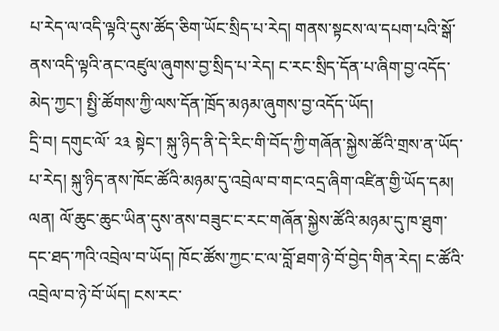པ་རེད་ལ་འདི་ལྟའི་དུས་ཚོད་ཅིག་ཡོང་སྲིད་པ་རེད། གནས་སྟངས་ལ་དཔག་པའི་སྒོ་ནས་འདི་ལྟའི་ནང་འཛུལ་ཞུགས་བྱ་སྲིད་པ་རེད། ང་རང་སྲིད་དོན་པ་ཞིག་བྱ་འདོད་མེད་ཀྱང་། སྤྱི་ཚོགས་ཀྱི་ལས་དོན་ཁྲོད་མཉམ་ཞུགས་བྱ་འདོད་ཡོད།
དྲི་བ། དགུང་ལོ་ ༢༣ སྟེང་། སྐུ་ཉིད་ནི་དེ་རིང་གི་བོད་ཀྱི་གཞོན་སྐྱེས་ཚོའི་གྲས་ན་ཡོད་པ་རེད། སྐུ་ཉིད་ནས་ཁོང་ཚོའི་མཉམ་དུ་འབྲེལ་བ་གང་འདྲ་ཞིག་འཛིན་གྱི་ཡོད་དམ།
ལན། ལོ་ཆུང་ཆུང་ཡིན་དུས་ནས་བཟུང་ང་རང་གཞོན་སྐྱེས་ཚོའི་མཉམ་དུ་ཁ་ཐུག་དང་ཐད་ཀའི་འབྲེལ་བ་ཡོད། ཁོང་ཚོས་ཀྱང་ང་ལ་བློ་ཐག་ཉེ་བོ་བྱེད་གིན་རེད། ང་ཚོའི་འབྲེལ་བ་ཉེ་བོ་ཡོད། ངས་རང་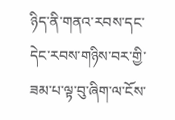ཉིད་ནི་གནའ་རབས་དང་དེང་རབས་གཉིས་བར་གྱི་ཟམ་པ་ལྟ་བུ་ཞིག་ལ་ངོས་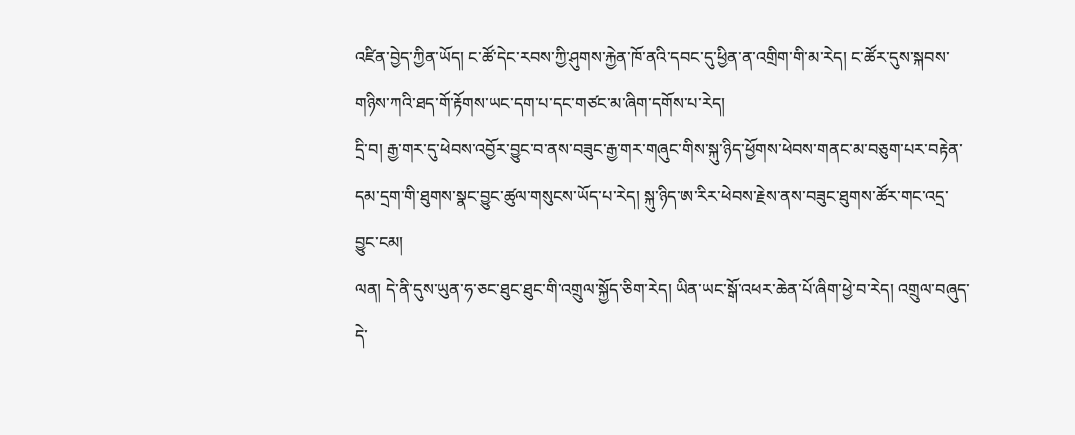འཛིན་བྱེད་ཀྱིན་ཡོད། ང་ཚོ་དེང་རབས་ཀྱི་ཤུགས་རྐྱེན་ཁོ་ནའི་དབང་དུ་ཕྱིན་ན་འགྲིག་གི་མ་རེད། ང་ཚོར་དུས་སྐབས་གཉིས་ཀའི་ཐད་གོ་རྟོགས་ཡང་དག་པ་དང་གཙང་མ་ཞིག་དགོས་པ་རེད།
དྲི་བ། རྒྱ་གར་དུ་ཕེབས་འབྱོར་བྱུང་བ་ནས་བཟུང་རྒྱ་གར་གཞུང་གིས་སྐུ་ཉིད་ཕྱོགས་ཕེབས་གནང་མ་བཅུག་པར་བརྟེན་དམ་དྲག་གི་ཐུགས་སྣང་བྱུང་ཚུལ་གསུངས་ཡོད་པ་རེད། སྐུ་ཉིད་ཨ་རིར་ཕེབས་རྗེས་ནས་བཟུང་ཐུགས་ཚོར་གང་འདྲ་བྱུང་ངམ།
ལན། དེ་ནི་དུས་ཡུན་ཧ་ཅང་ཐུང་ཐུང་གི་འགྲུལ་སྐྱོད་ཅིག་རེད། ཡིན་ཡང་སྒོ་འཕར་ཆེན་པོ་ཞིག་ཕྱེ་བ་རེད། འགྲུལ་བཞུད་དེ་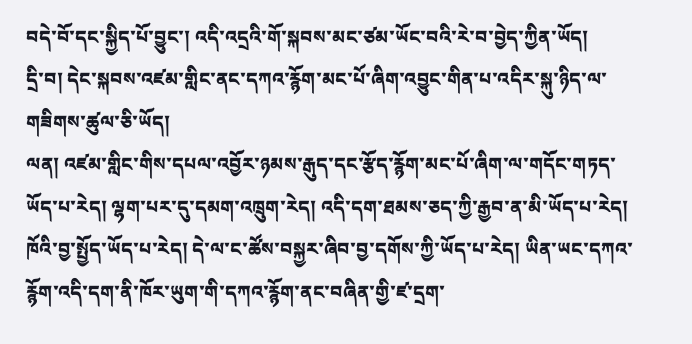བདེ་བོ་དང་སྐྱིད་པོ་བྱུང་། འདི་འདྲའི་གོ་སྐབས་མང་ཙམ་ཡོང་བའི་རེ་བ་བྱེད་ཀྱིན་ཡོད།
དྲི་བ། དེང་སྐབས་འཛམ་གླིང་ནང་དཀའ་རྙོག་མང་པོ་ཞིག་འབྱུང་གིན་པ་འདིར་སྐུ་ཉིད་ལ་གཟིགས་ཚུལ་ཅི་ཡོད།
ལན། འཛམ་གླིང་གིས་དཔལ་འབྱོར་ཉམས་རྒུད་དང་རྩོད་རྙོག་མང་པོ་ཞིག་ལ་གདོང་གཏད་ཡོད་པ་རེད། ལྷག་པར་དུ་དམག་འཁྲུག་རེད། འདི་དག་ཐམས་ཅད་ཀྱི་རྒྱབ་ན་མི་ཡོད་པ་རེད། ཁོའི་བྱ་སྤྱོད་ཡོད་པ་རེད། དེ་ལ་ང་ཚོས་བསྐྱར་ཞིབ་བྱ་དགོས་ཀྱི་ཡོད་པ་རེད། ཡིན་ཡང་དཀའ་རྙོག་འདི་དག་ནི་ཁོར་ཡུག་གི་དཀའ་རྙོག་ནང་བཞིན་གྱི་ཛ་དྲག་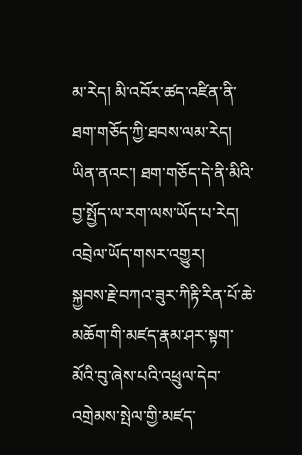མ་རེད། མི་འབོར་ཚད་འཛིན་ནི་ཐག་གཅོད་ཀྱི་ཐབས་ལམ་རེད། ཡིན་ནའང་། ཐག་གཅོད་དེ་ནི་མིའི་བྱ་སྤྱོད་ལ་རག་ལས་ཡོད་པ་རེད།
འབྲེལ་ཡོད་གསར་འགྱུར།
སྐྱབས་རྗེ་བཀའ་ཟུར་ཀིརྟི་རིན་པོ་ཆེ་མཆོག་གི་མཛད་རྣམ་ཤར་སྟག་མོའི་བུ་ཞེས་པའི་འཕྲུལ་དེབ་འགྲེམས་སྤེལ་གྱི་མཛད་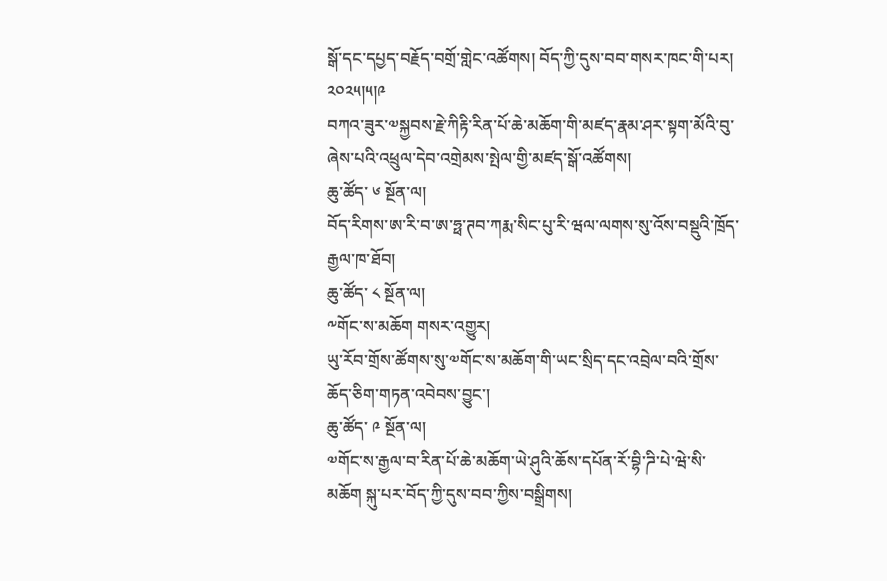སྒོ་དང་དཔྱད་བརྗོད་བགྲོ་གླེང་འཚོགས། བོད་ཀྱི་དུས་བབ་གསར་ཁང་གི་པར། ༢༠༢༥།༥།༩
བཀའ་ཟུར་༧སྐྱབས་རྗེ་ཀིརྟི་རིན་པོ་ཆེ་མཆོག་གི་མཛད་རྣམ་ཤར་སྟག་མོའི་བུ་ཞེས་པའི་འཕྲུལ་དེབ་འགྲེམས་སྤེལ་གྱི་མཛད་སྒོ་འཚོགས།
ཆུ་ཚོད་ ༦ སྔོན་ལ།
བོད་རིགས་ཨ་རི་བ་ཨ་ཧྥ་ཊབ་ཀརྨ་སིང་པུ་རི་ཝལ་ལགས་སུ་འོས་བསྡུའི་ཁྲོད་རྒྱལ་ཁ་ཐོབ།
ཆུ་ཚོད་ ༨ སྔོན་ལ།
༸གོང་ས་མཆོག གསར་འགྱུར།
ཡུ་རོབ་གྲོས་ཚོགས་སུ་༧གོང་ས་མཆོག་གི་ཡང་སྲིད་དང་འབྲེལ་བའི་གྲོས་ཆོད་ཅིག་གཏན་འབེབས་བྱུང་།
ཆུ་ཚོད་ ༩ སྔོན་ལ།
༧གོང་ས་རྒྱལ་བ་རིན་པོ་ཆེ་མཆོག་ཡེ་ཤུའི་ཆོས་དཔོན་རོ་བྷི་ཌི་པེ་ཝེ་སི་མཆོག སྐུ་པར་བོད་ཀྱི་དུས་བབ་ཀྱིས་བསྒྲིགས།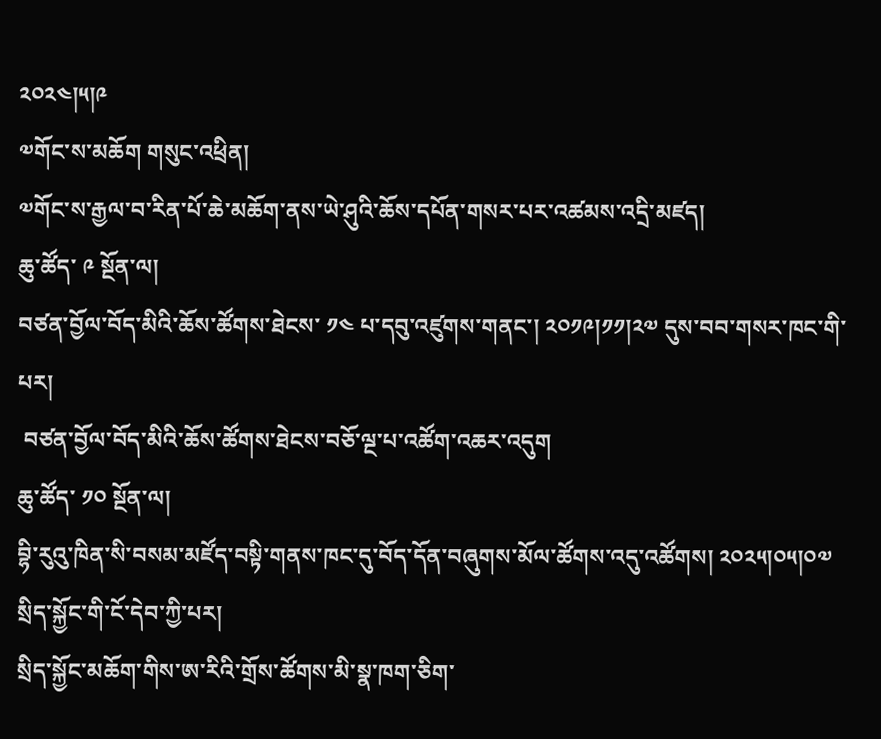༢༠༢༤།༥།༩
༧གོང་ས་མཆོག གསུང་འཕྲིན།
༧གོང་ས་རྒྱལ་བ་རིན་པོ་ཆེ་མཆོག་ནས་ཡེ་ཤུའི་ཆོས་དཔོན་གསར་པར་འཚམས་འདྲི་མཛད།
ཆུ་ཚོད་ ༩ སྔོན་ལ།
བཙན་བྱོལ་བོད་མིའི་ཆོས་ཚོགས་ཐེངས་ ༡༤ པ་དབུ་འཛུགས་གནང་། ༢༠༡༩།༡༡།༢༧ དུས་བབ་གསར་ཁང་གི་པར།
 བཙན་བྱོལ་བོད་མིའི་ཆོས་ཚོགས་ཐེངས་བཅོ་ལྔ་པ་འཚོག་འཆར་འདུག
ཆུ་ཚོད་ ༡༠ སྔོན་ལ།
བྷི་རུའུ་ཁིན་སི་བསམ་མཛོད་བསྟི་གནས་ཁང་དུ་བོད་དོན་བཞུགས་མོལ་ཚོགས་འདུ་འཚོགས། ༢༠༢༥།༠༥།༠༧ སྲིད་སྐྱོང་གི་ངོ་དེབ་ཀྱི་པར།
སྲིད་སྐྱོང་མཆོག་གིས་ཨ་རིའི་གྲོས་ཚོགས་མི་སྣ་ཁག་ཅིག་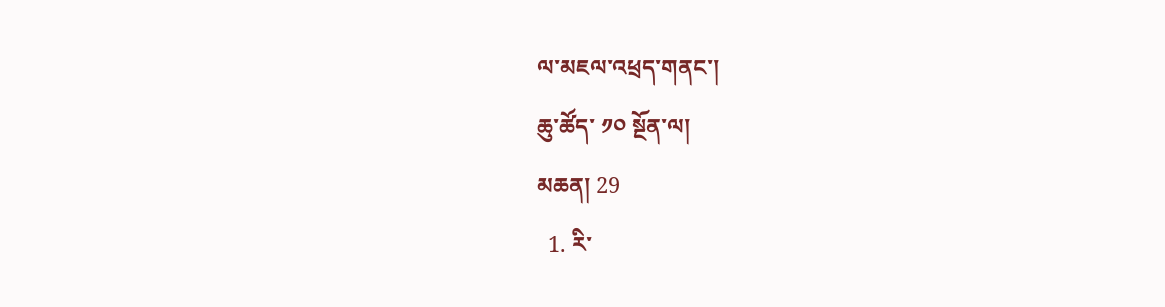ལ་མཇལ་འཕྲད་གནང་།
ཆུ་ཚོད་ ༡༠ སྔོན་ལ།
མཆན། 29
  1. རི་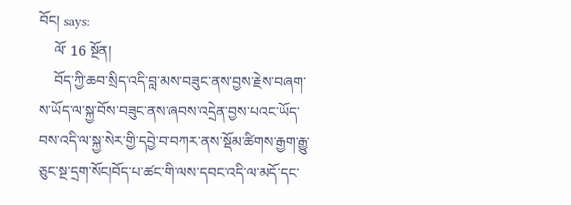བོང། says:
    ལོ་ 16 སྔོན།
    བོད་ཀྱི་ཆབ་སྲིད་འདི་བླ་མས་བཟུང་ནས་བྱས་རྗེས་བཞག་ས་ཡོད་ལ་སྐྱ་བོས་བཟུང་ནས་ཞབས་འདྲེན་བྱས་པའང་ཡོད་བས་འདི་ལ་སྐྱ་སེར་གྱི་དབྱེ་བ་བཀར་ནས་སྡོམ་ཚིགས་རྒྱག་རྒྱུ་ཅུང་སྔ་དྲག་སོང།བོད་པ་ཚང་གི་ལས་དབང་འདི་ལ་མདོ་དང་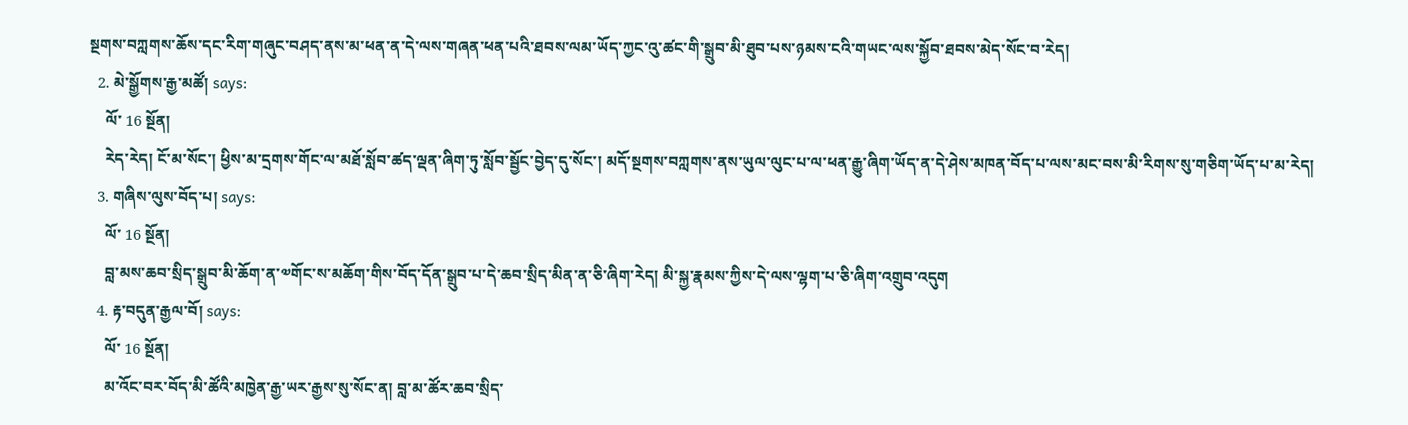སྔགས་བཀླགས་ཆོས་དང་རིག་གཞུང་བཤད་ནས་མ་ཕན་ན་དེ་ལས་གཞན་ཕན་པའི་ཐབས་ལམ་ཡོད་ཀྱང་འུ་ཚང་གི་སྒྲུབ་མི་ཐུབ་པས་ཉམས་ངའི་གཡང་ལས་སྐྱོབ་ཐབས་མེད་སོང་བ་རེད།
  2. མེ་སྒྱོགས་རྒྱ་མཚོ། says:
    ལོ་ 16 སྔོན།
    རེད་རེད། ངོ་མ་སོང་། ཕྱིས་མ་དྲགས་གོང་ལ་མཐོ་སློབ་ཚད་ལྡན་ཞིག་ཏུ་སློབ་སྦྱོང་བྱེད་དུ་སོང་། མདོ་སྔགས་བཀླགས་ནས་ཡུལ་ལུང་པ་ལ་ཕན་རྒྱུ་ཞིག་ཡོད་ན་དེ་ཤེས་མཁན་བོད་པ་ལས་མང་བས་མི་རིགས་སུ་གཅིག་ཡོད་པ་མ་རེད།
  3. གཞིས་ལུས་བོད་པ། says:
    ལོ་ 16 སྔོན།
    བླ་མས་ཆབ་སྲིད་སྒྲུབ་མི་ཆོག་ན་༧གོང་ས་མཆོག་གིས་བོད་དོན་སྒྲུབ་པ་དེ་ཆབ་སྲིད་མིན་ན་ཅི་ཞིག་རེད། མི་སྐྱ་རྣམས་ཀྱིས་དེ་ལས་ལྷག་པ་ཅི་ཞིག་འགྲུབ་འདུག
  4. རྟ་བདུན་རྒྱལ་བོ། says:
    ལོ་ 16 སྔོན།
    མ་འོང་བར་བོད་མི་ཚོའི་མཁྱེན་རྒྱ་ཡར་རྒྱས་སུ་སོང་ན། བླ་མ་ཚོར་ཆབ་སྲིད་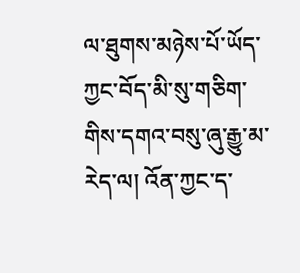ལ་ཐུགས་མཉེས་པོ་ཡོད་ཀྱང་བོད་མི་སུ་གཅིག་གིས་དགའ་བསུ་ཞུ་རྒྱུ་མ་རེད་ལ། འོན་ཀྱང་ད་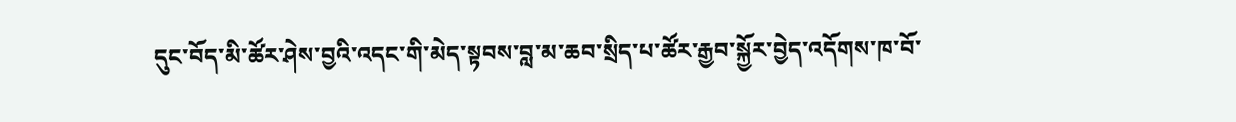དུང་བོད་མི་ཚོར་ཤེས་བྱའི་འདང་གི་མེད་སྟབས་བླ་མ་ཆབ་སྲིད་པ་ཚོར་རྒྱབ་སྐྱོར་བྱེད་འདོགས་ཁ་བོ་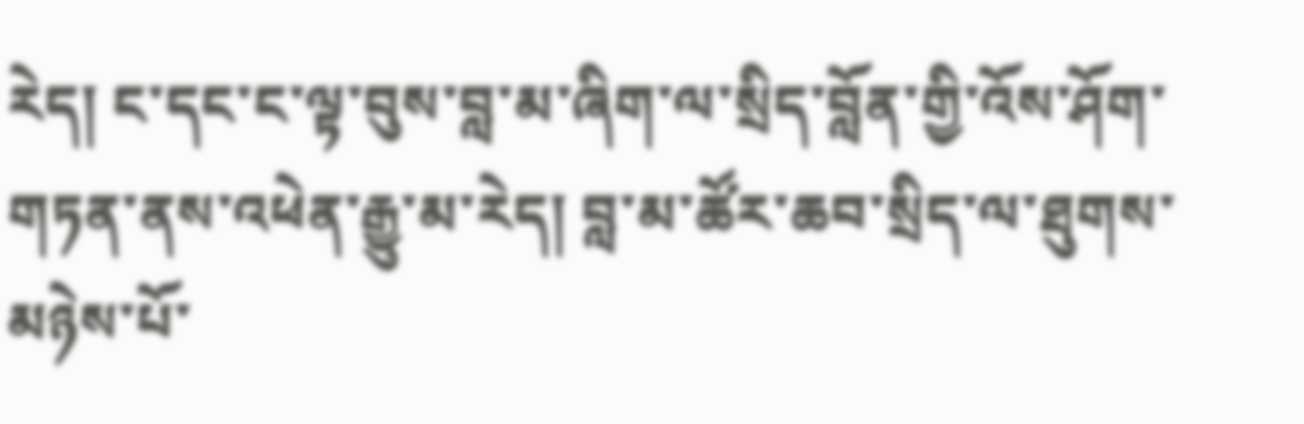རེད། ང་དང་ང་ལྟ་བུས་བླ་མ་ཞིག་ལ་སྲིད་བློན་གྱི་འོས་ཤོག་གཏན་ནས་འཕེན་རྒྱུ་མ་རེད། བླ་མ་ཚོར་ཆབ་སྲིད་ལ་ཐུགས་མཉེས་པོ་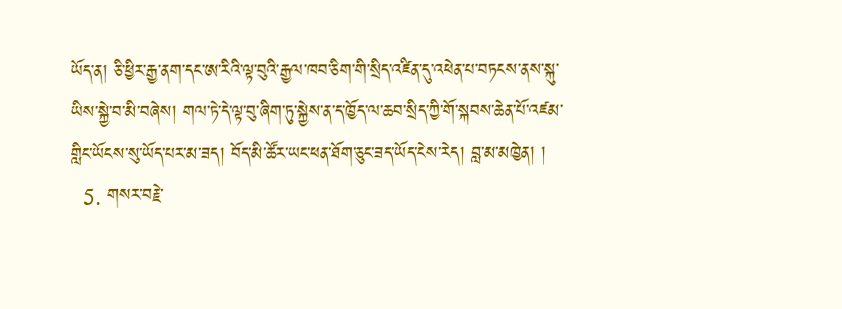ཡོད་ན། ཅི་ཕྱིར་རྒྱ་ནག་དང་ཨ་རིའི་ལྟ་བུའི་རྒྱལ་ཁབ་ཅིག་གི་སྲིད་འཛིན་དུ་འཕེན་པ་བཏངས་ནས་སྐུ་ཡིས་སྐྱེ་བ་མི་བཞེས། གལ་ཏེ་དེ་ལྟ་བུ་ཞིག་ཏུ་སྐྱེས་ན་ད་ཁྱོད་ལ་ཆབ་སྲིད་ཀྱི་གོ་སྐབས་ཆེན་པོ་འཛམ་གླིང་ཡོངས་སུ་ཡོད་པར་མ་ཟད། བོད་མི་ཚོར་ཡང་ཕན་ཐོག་ཅུང་ཟད་ཡོད་ངེས་རེད། བླ་མ་མཁྱེན། །
  5. གསར་བརྗེ་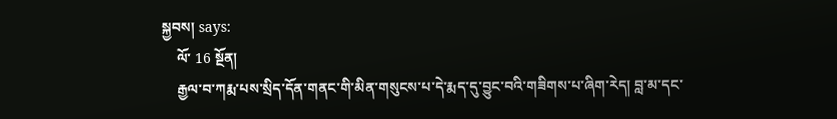སྐྱབས། says:
    ལོ་ 16 སྔོན།
    རྒྱལ་བ་ཀརྨ་པས་སྲིད་དོན་གནང་གི་མིན་གསུངས་པ་དེ་རྨད་དུ་བྱུང་བའི་གཟིགས་པ་ཞིག་རེད། བླ་མ་དང་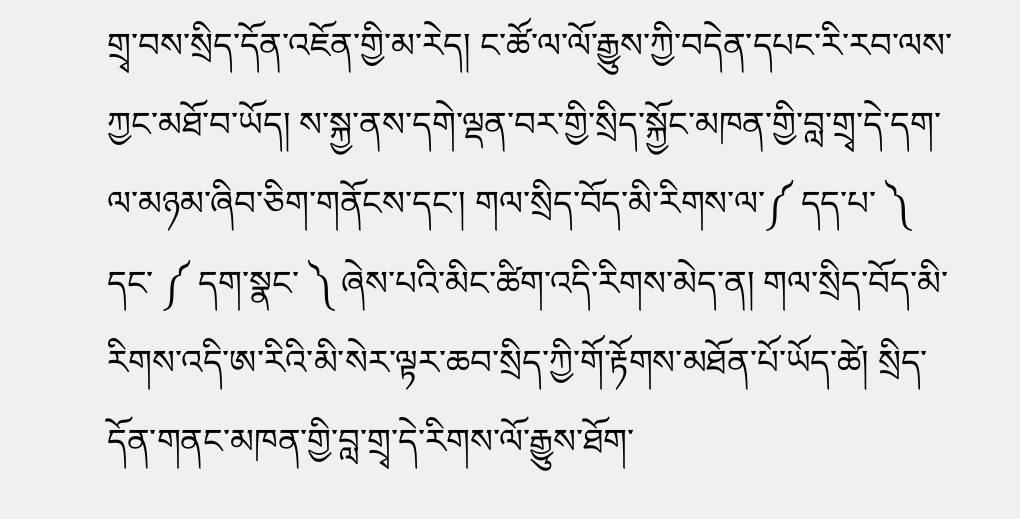གྲྭ་བས་སྲིད་དོན་འཇོན་གྱི་མ་རེད། ང་ཚོ་ལ་ལོ་རྒྱུས་ཀྱི་བདེན་དཔང་རི་རབ་ལས་ཀྱང་མཐོ་བ་ཡོད། ས་སྐྱ་ནས་དགེ་ལྡན་བར་གྱི་སྲིད་སྐྱོང་མཁན་གྱི་བླ་གྲྭ་དེ་དག་ལ་མཉམ་ཞིབ་ཅིག་གནོངས་དང་། གལ་སྲིད་བོད་མི་རིགས་ལ་༼ དད་པ་ ༽ དང་ ༼ དག་སྣང་ ༽ ཞེས་པའི་མིང་ཚིག་འདི་རིགས་མེད་ན། གལ་སྲིད་བོད་མི་རིགས་འདི་ཨ་རིའི་མི་སེར་ལྟར་ཆབ་སྲིད་ཀྱི་གོ་རྟོགས་མཐོན་པོ་ཡོད་ཚེ། སྲིད་དོན་གནང་མཁན་གྱི་བླ་གྲྭ་དེ་རིགས་ལོ་རྒྱུས་ཐོག་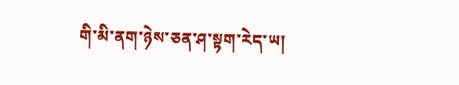གི་མི་ནག་ཉེས་ཅན་ཤ་སྟག་རེད་ཡ།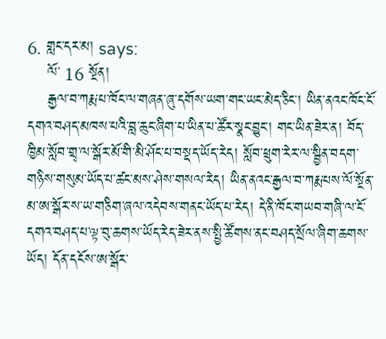6. གླང་དར་མ། says:
    ལོ་ 16 སྔོན།
    རྒྱལ་བ་ཀརྨ་པ་ཁོང་ལ་གཞན་ཞུ་དགོས་ཡག་གང་ཡང་མེད་ཅིང་། ཡིན་ནའང་ཁོང་ངོ་དགའ་བཤད་མཁས་པའི་བླ་ཆུང་ཞིག་པ་ཡིན་པ་ཚོར་སྣང་བྱུང་། གང་ཡིན་ཟེར་ན། བོད་ཁྱིམ་སློབ་གྲྭ་ལ་སྒོར་མོ་གི་མི་ཤོང་པ་བསྡད་ཡོད་རེད། སློབ་ཕྲུག་རེར་ལ་སྦྱིན་བདག་གཉིས་གསུམ་ཡོད་པ་ཚང་མས་ཤེས་གསལ་རེད། ཡིན་ནའང་རྒྱལ་བ་ཀརྨ་པས་ལོ་སྔོན་མ་ཨ་སྒོར་ས་ཡ་གཅིག་ཞལ་འདེབས་གནང་ཡོད་པ་རེད། དེ་ནི་ཁོང་གཡབ་གཞི་ལ་ངོ་དགའ་བཤད་པ་ལྟ་བུ་ཆགས་ཡོད་རེད་ཟེར་ནས་སྤྱི་ཚོགས་ནང་བཤད་སྲོལ་ཞིག་ཆགས་ཡོད། དོན་དངོས་ཨ་སྒོར་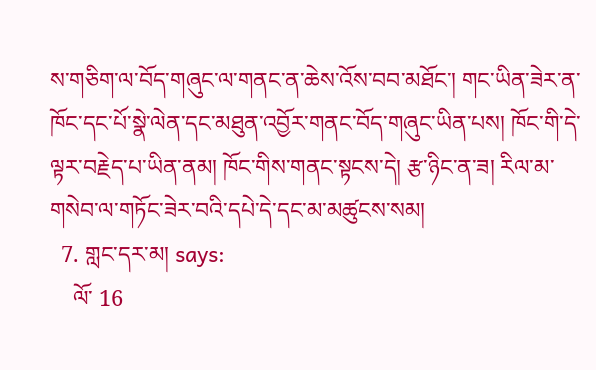ས་གཅིག་ལ་བོད་གཞུང་ལ་གནང་ན་ཆེས་འོས་བབ་མཐོང་། གང་ཡིན་ཟེར་ན་ཁོང་དང་པོ་སྣེ་ལེན་དང་མཐུན་འབྱོར་གནང་བོད་གཞུང་ཡིན་པས། ཁོང་གི་དེ་ལྟར་བརྗེད་པ་ཡིན་ནམ། ཁོང་གིས་གནང་སྟངས་དེ། རྩ་ཉིང་ན་ཟ། རིལ་མ་གསེབ་ལ་གཏོང་ཟེར་བའི་དཔེ་དེ་དང་མ་མཚུངས་སམ།
  7. གླང་དར་མ། says:
    ལོ་ 16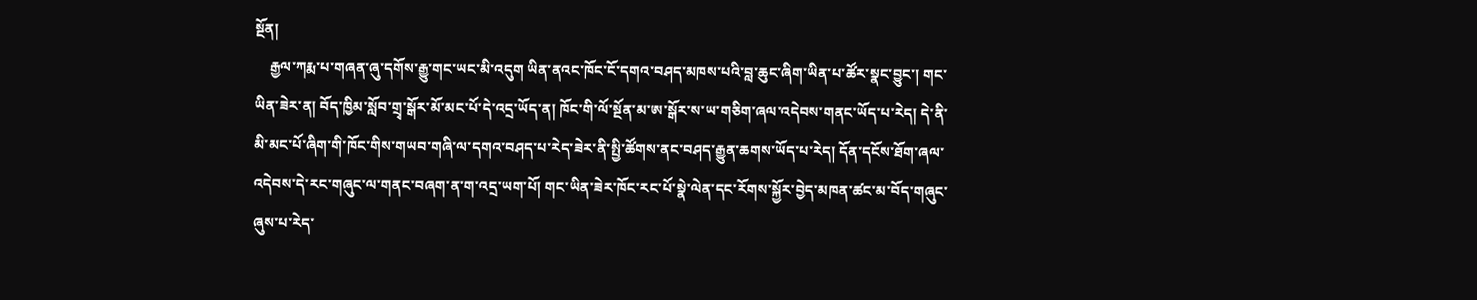སྔོན།
    རྒྱལ་ཀརྨ་པ་གཞན་ཞུ་དགོས་རྒྱུ་གང་ཡང་མི་འདུག ཡིན་ནའང་ཁོང་ངོ་དགའ་བཤད་མཁས་པའི་བླ་ཆུང་ཞིག་ཡིན་པ་ཚོར་སྣང་བྱུང་། གང་ཡིན་ཟེར་ན། བོད་ཁྱིམ་སློབ་གྲྭ་སྒོར་མོ་མང་པོ་དེ་འདྲ་ཡོད་ན། ཁོང་གི་ལོ་སྔོན་མ་ཨ་སྒོར་ས་ཡ་གཅིག་ཞལ་འདེབས་གནང་ཡོད་པ་རེད། དེ་ནི་མི་མང་པོ་ཞིག་གི་ཁོང་གིས་གཡབ་གཞི་ལ་དགའ་བཤད་པ་རེད་ཟེར་ནི་སྤྱི་ཚོགས་ནང་བཤད་རྒྱུན་ཆགས་ཡོད་པ་རེད། དོན་དངོས་ཐོག་ཞལ་འདེབས་དེ་རང་གཞུང་ལ་གནང་བཞག་ན་ག་འདྲ་ཡག་པོ། གང་ཡིན་ཟེར་ཁོང་རང་པོ་སྣེ་ལེན་དང་རོགས་སྐྱོར་བྱེད་མཁན་ཚང་མ་བོད་གཞུང་ཞུས་པ་རེད་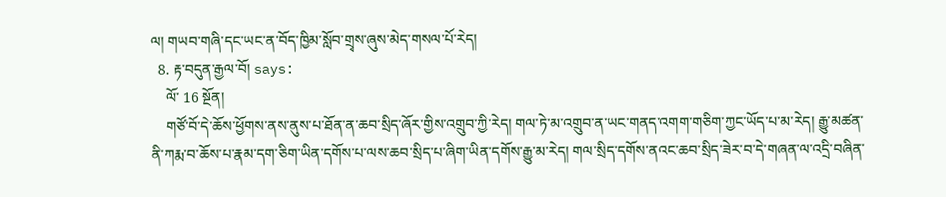ལ། གཡབ་གཞི་དང་ཡང་ན་བོད་ཁྱིམ་སློབ་གྲྭས་ཞུས་མེད་གསལ་པོ་རེད།
  8. རྟ་བདུན་རྒྱལ་བོ། says:
    ལོ་ 16 སྔོན།
    གཙོ་བོ་དེ་ཆོས་ཕྱོགས་ནས་ནུས་པ་ཐོན་ན་ཆབ་སྲིད་ཞོར་གྱིས་འགྲུབ་ཀྱི་རེད། གལ་ཏེ་མ་འགྲུབ་ན་ཡང་གནད་འགག་གཅིག་ཀྱང་ཡོད་པ་མ་རེད། རྒྱུ་མཚན་ནི་ཀརྨ་བ་ཆོས་པ་རྣམ་དག་ཅིག་ཡིན་དགོས་པ་ལས་ཆབ་སྲིད་པ་ཞིག་ཡིན་དགོས་རྒྱུ་མ་རེད། གལ་སྲིད་དགོས་ནའང་ཆབ་སྲིད་ཟེར་བ་དེ་གཞན་ལ་འདྲི་བཞིན་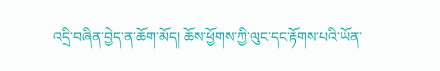འདྲི་བཞིན་བྱེད་ན་ཆོག་མོད། ཆོས་ཕྱོགས་ཀྱི་ལུང་དང་རྟོགས་པའི་ཡོན་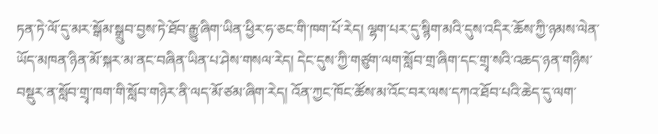ཏན་ཏེ་ལོ་དུ་མར་སྒོམ་སྒྲུབ་བྱས་ཏེ་ཐོབ་རྒྱུ་ཞིག་ཡིན་ཕྱིར་ཧ་ཅང་གི་ཁག་པོ་རེད། ལྷག་པར་དུ་སྙིག་མའི་དུས་འདིར་ཆོས་ཀྱི་ཉམས་ལེན་ཡོད་མཁན་ཉིན་མོ་སྐར་མ་ནང་བཞིན་ཡིན་པ་ཤེས་གསལ་རེད། དེང་དུས་ཀྱི་གཙུག་ལག་སློབ་གྲ་ཞིག་དང་གྲྭ་སའི་འཆད་ཉན་གཉིས་བསྡུར་ན་སློབ་གྲྭ་ཁག་གི་སློབ་གཉེར་ནི་ལད་མོ་ཙམ་ཞིག་རེད། འོན་ཀྱང་ཁོང་ཚོས་མ་འོང་བར་ལས་དཀའ་ཐོབ་པའི་ཆེད་དུ་ལག་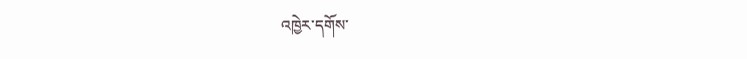འཁྱེར་དགོས་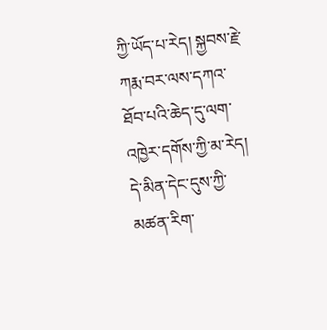ཀྱི་ཡོད་པ་རེད། སྐྱབས་རྗེ་ཀརྨ་བར་ལས་དཀའ་ཐོབ་པའི་ཆེད་དུ་ལག་འཁྱེར་དགོས་ཀྱི་མ་རེད། དེ་མིན་དེང་དུས་ཀྱི་མཚན་རིག་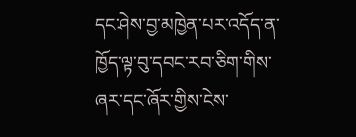དང་ཤེས་བྱ་མཁྱེན་པར་འདོད་ན་ཁྱོད་ལྟ་བུ་དབང་རབ་ཅིག་གིས་ཞར་དང་ཞོར་གྱིས་ངེས་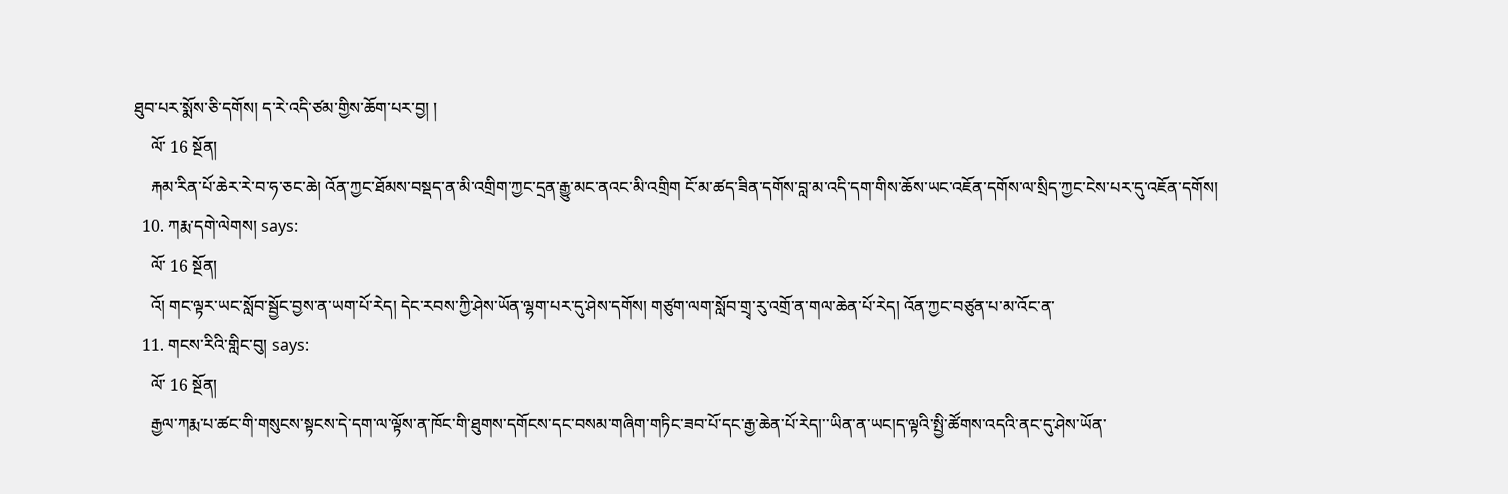ཐུབ་པར་སྨོས་ཅི་དགོས། ད་རེ་འདི་ཙམ་གྱིས་ཆོག་པར་བྱ། །
    ལོ་ 16 སྔོན།
    རྐམ་རིན་པོ་ཆེར་རེ་བ་ཧ་ཅང་ཆེ། འོན་ཀྱང་ཐོམས་བསྡད་ན་མི་འགྲིག་ཀྱང་དྲན་རྒྱུ་མང་ནའང་མི་འགྲིག ངོ་མ་ཚད་ཟིན་དགོས་བླ་མ་འདི་དག་གིས་ཆོས་ཡང་འཇོན་དགོས་ལ་སྲིད་ཀྱང་ངེས་པར་དུ་འཇོན་དགོས།
  10. ཀརྨ་དགེ་ལེགས། says:
    ལོ་ 16 སྔོན།
    འོ། གང་ལྟར་ཡང་སློབ་སྦྱོང་བྱས་ན་ཡག་པོ་རེད། དེང་རབས་ཀྱི་ཤེས་ཡོན་ལྷག་པར་དུ་ཤེས་དགོས། གཙུག་ལག་སློབ་གྲྭ་རུ་འགྲོ་ན་གལ་ཆེན་པོ་རེད། འོན་ཀྱང་བཙུན་པ་མ་འོང་ན་
  11. གངས་རིའི་གླིང་བུ། says:
    ལོ་ 16 སྔོན།
    རྒྱལ་ཀརྨ་པ་ཚང་གི་གསུངས་སྟངས་དེ་དག་ལ་ལྟོས་ན་ཁོང་གི་ཐུགས་དགོངས་དང་བསམ་གཞིག་གཏིང་ཟབ་པོ་དང་རྒྱ་ཆེན་པོ་རེད།་་ཡིན་ན་ཡང།ད་ལྟའི་སྤྱི་ཚོགས་འདའི་ནང་དུ་ཤེས་ཡོན་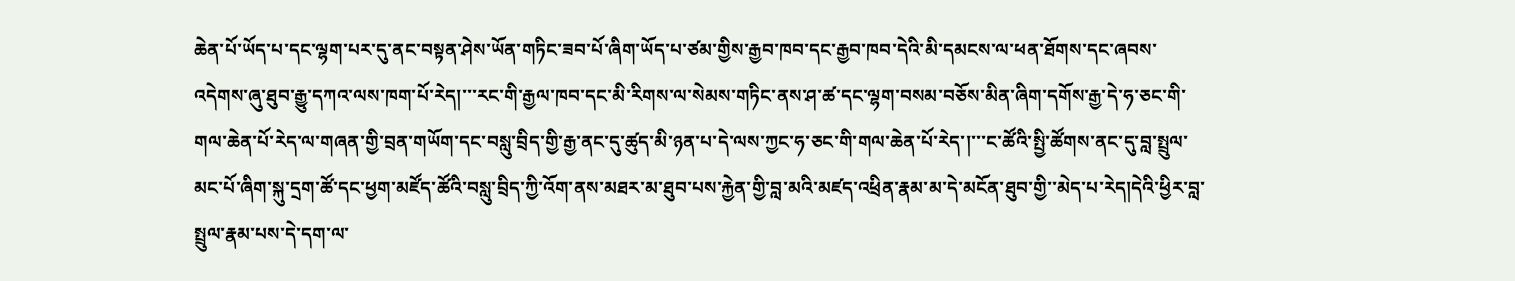ཆེན་པོ་ཡོད་པ་དང་ལྷག་པར་དུ་ནང་བསྟན་ཤེས་ཡོན་གཏིང་ཟབ་པོ་ཞིག་ཡོད་པ་ཙམ་གྱིས་རྒྱབ་ཁབ་དང་རྒྱབ་ཁབ་དེའི་མི་དམངས་ལ་ཕན་ཐོགས་དང་ཞབས་འདེགས་ཞུ་ཐུབ་རྒྱུ་དཀའ་ལས་ཁག་པོ་རེད།་་་རང་གི་རྒྱལ་ཁབ་དང་མི་རིགས་ལ་སེམས་གཏིང་ནས་ཤ་ཚ་དང་ལྷག་བསམ་བཅོས་མིན་ཞིག་དགོས་རྒྱ་དེ་ཧ་ཅང་གི་གལ་ཆེན་པོ་རེད་ལ་གཞན་གྱི་བྲན་གཡོག་དང་བསླུ་བྲིད་གྱི་རྒྱ་ནང་དུ་ཚུད་མི་ཉན་པ་དེ་ལས་ཀྱང་ཧ་ཅང་གི་གལ་ཆེན་པོ་རེད་།་་་ང་ཚོའི་སྤྱི་ཚོགས་ནང་དུ་བླ་སྤྲུལ་མང་པོ་ཞིག་སྐུ་དྲག་ཚོ་དང་ཕྱག་མཛོད་ཚོའི་བསླུ་བྲིད་ཀྱི་འོག་ནས་མཐར་མ་ཐུབ་པས་རྐྱེན་གྱི་བླ་མའི་མཛད་འཕྲིན་རྣམ་མ་དེ་མངོན་ཐུབ་གྱི་་མེད་པ་རེད།དེའི་ཕྱིར་བླ་སྤྲུལ་རྣམ་པས་དེ་དག་ལ་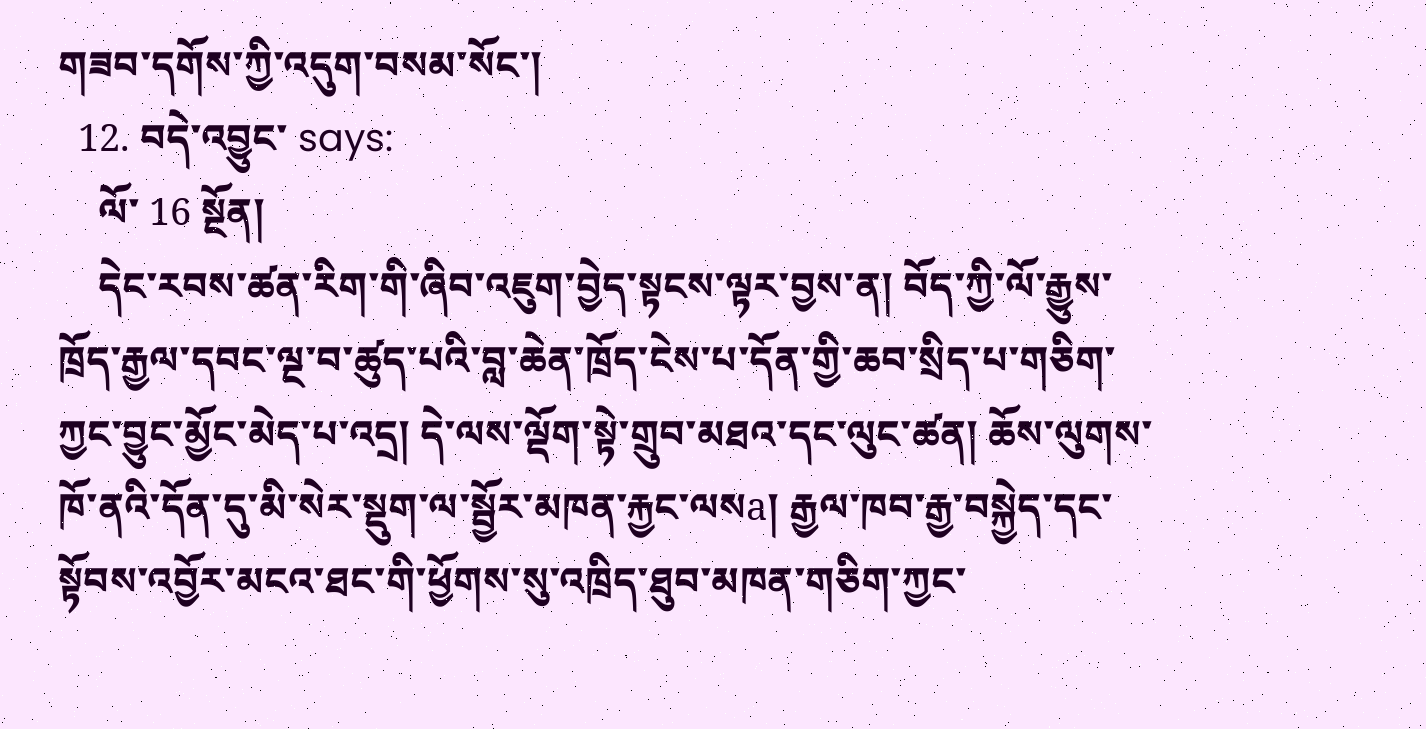གཟབ་དགོས་ཀྱི་འདུག་བསམ་སོང་།
  12. བདེ་འབྱུང་ says:
    ལོ་ 16 སྔོན།
    དེང་རབས་ཚན་རིག་གི་ཞིབ་འཇུག་བྱེད་སྟངས་ལྟར་བྱས་ན། བོད་ཀྱི་ལོ་རྒྱུས་ཁྲོད་རྒྱལ་དབང་ལྔ་བ་ཚུད་པའི་བླ་ཆེན་ཁྲོད་ངེས་པ་དོན་གྱི་ཆབ་སྲིད་པ་གཅིག་ཀྱང་བྱུང་མྱོང་མེད་པ་འདྲ། དེ་ལས་ལྡོག་སྟེ་གྲུབ་མཐའ་དང་ལུང་ཚན། ཆོས་ལུགས་ཁོ་ནའི་དོན་དུ་མི་སེར་སྡུག་ལ་སྦྱོར་མཁན་རྐྱང་ལསa། རྒྱལ་ཁབ་རྒྱ་བསྐྱེད་དང་སྟོབས་འབྱོར་མངའ་ཐང་གི་ཕྱོགས་སུ་འཁྲིད་ཐུབ་མཁན་གཅིག་ཀྱང་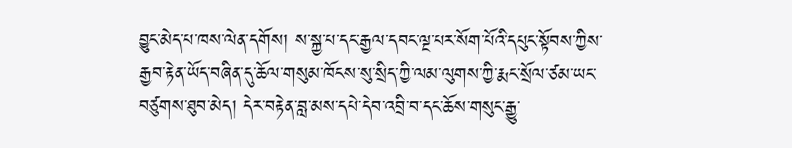བྱུང་མེད་པ་ཁས་ལེན་དགོས། ས་སྐྱ་པ་དང་རྒྱལ་དབང་ལྔ་པར་སོག་པོའི་དཔུང་སྟོབས་ཀྱིས་རྒྱབ་རྟེན་ཡོད་བཞིན་དུ་ཆོལ་གསུམ་ཁོངས་སུ་སྲིད་ཀྱི་ལམ་ལུགས་ཀྱི་རྨང་སྲོལ་ཙམ་ཡང་བཙུགས་ཐུབ་མེད། དེར་བརྟེན་བླ་མས་དཔེ་དེབ་འབྲི་བ་དང་ཆོས་གསུང་རྒྱུ་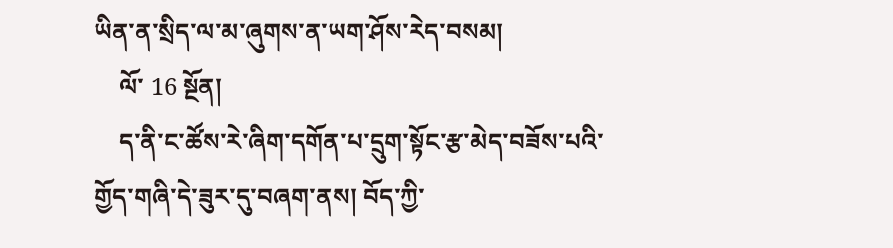ཡིན་ན་སྲིད་ལ་མ་ཞུགས་ན་ཡག་ཤོས་རེད་བསམ།
    ལོ་ 16 སྔོན།
    ད་ནི་ང་ཚོས་རེ་ཞིག་དགོན་པ་དྲུག་སྟོང་རྩ་མེད་བཟོས་པའི་གྱོད་གཞི་དེ་ཟུར་དུ་བཞག་ནས། བོད་ཀྱི་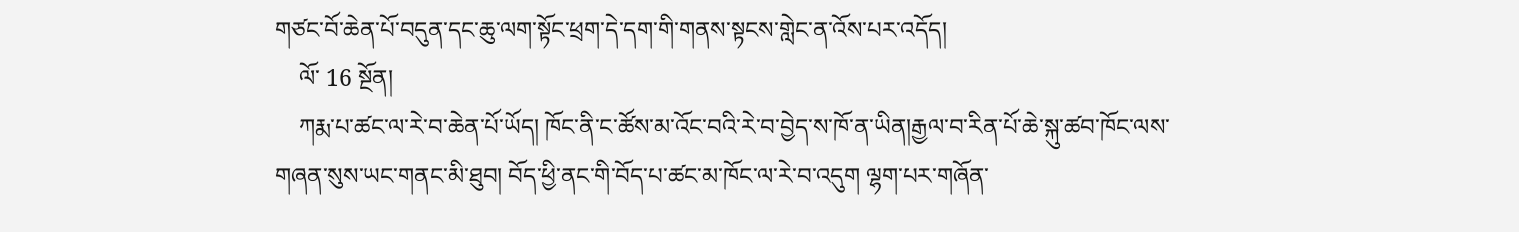གཙང་བོ་ཆེན་པོ་བདུན་དང་ཆུ་ལག་སྟོང་ཕྲག་དེ་དག་གི་གནས་སྟངས་གླེང་ན་འོས་པར་འདོད།
    ལོ་ 16 སྔོན།
    ཀརྨ་པ་ཚང་ལ་རེ་བ་ཆེན་པོ་ཡོད། ཁོང་ནི་ང་ཚོས་མ་འོང་བའི་རེ་བ་བྱེད་ས་ཁོ་ན་ཡིན།རྒྱལ་བ་རིན་པོ་ཆེ་སྐུ་ཚབ་ཁོང་ལས་གཞན་སུས་ཡང་གནང་མི་ཐུབ། བོད་ཕྱི་ནང་གི་བོད་པ་ཚང་མ་ཁོང་ལ་རེ་བ་འདུག ལྷག་པར་གཞོན་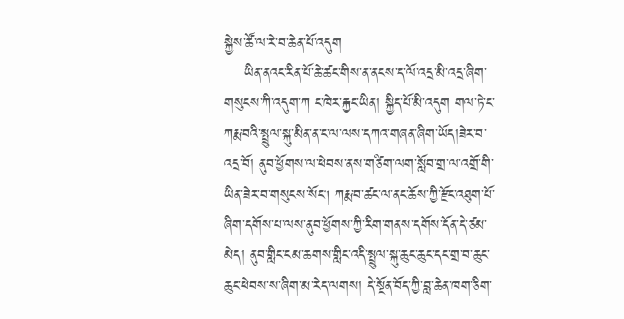སྐྱེས་ཚོ་ལ་རེ་བ་ཆེན་པོ་འདུག
    ཡིན་ནའང་རིན་པོ་ཆེ་ཚང་གིས་ན་ནངས་ད་ལོ་འདྲ་མི་འདྲ་ཞིག་གསུངས་ཀི་འདུག་ཀ ང་ཁེར་རྐྱང་ཡིན། སྐྱིད་པོ་མི་འདུག གལ་ཏེ་ང་ཀརྨ་བའི་སྤྲུལ་སྐུ་མིན་ན་ང་ལ་ལས་དཀའ་གཞན་ཞིག་ཡོད།ཟེར་བ་འདྲ་བོ། ནུབ་ཕྱོགས་ལ་ཕེབས་ནས་གཙིག་ལག་སློབ་གྲ་ལ་འགྲོ་གི་ཡིན་ཟེར་བ་གསུངས་སོང། ཀརྨ་བ་ཚང་ལ་ནང་ཆོས་ཀྱི་རྫོང་འཐུག་པོ་ཞིག་དགོས་པ་ལས་ནུབ་ཕྱོགས་ཀྱི་རིག་གནས་དགོས་དོན་དེ་ཙམ་མེད། ནུབ་གླིང་ངམ་ཆགས་གླིང་འདི་སྤྲུལ་སྐུ་ཆུང་ཆུང་དང་གྲ་བ་ཆུང་ཆུང་ཕེབས་ས་ཞིག་མ་རེད་ལགས། དེ་སྔོན་བོད་ཀྱི་བླ་ཆེན་ཁག་ཅིག་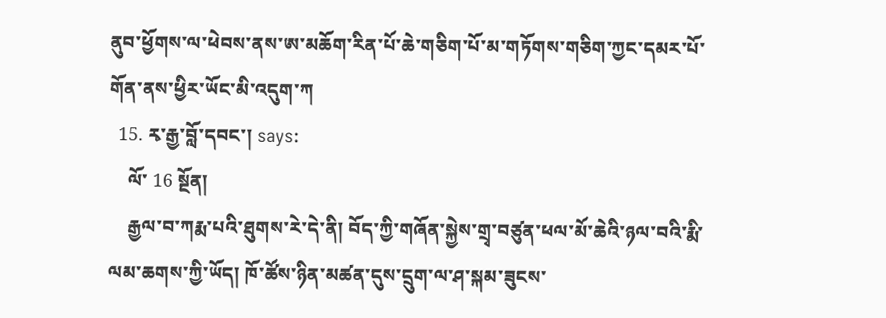ནུབ་ཕྱོགས་ལ་ཕེབས་ནས་ཨ་མཆོག་རིན་པོ་ཆེ་གཅིག་པོ་མ་གཏོགས་གཅིག་ཀྱང་དམར་པོ་གོན་ནས་ཕྱིར་ཡོང་མི་འདུག་ཀ
  15. རྭ་རྒྱ་བློ་དབང་། says:
    ལོ་ 16 སྔོན།
    རྒྱལ་བ་ཀརྨ་པའི་ཐུགས་རེ་དེ་ནི། བོད་ཀྱི་གཞོན་སྐྱེས་གྲྭ་བཙུན་ཕལ་མོ་ཆེའི་ཉལ་བའི་རྨི་ལམ་ཆགས་ཀྱི་ཡོད། ཁོ་ཚོས་ཉིན་མཚན་དུས་དྲུག་ལ་ཤ་སྐམ་ཟུངས་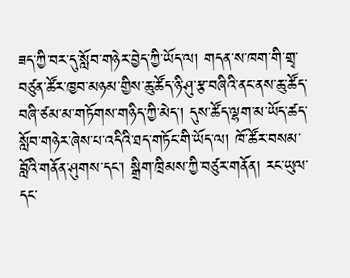ཟད་ཀྱི་བར་དུ་སློབ་གཉེར་བྱེད་ཀྱི་ཡོད་ལ། གདན་ས་ཁག་གི་གྲྭ་བཙུན་ཚོར་ཁྱབ་མཉམ་གྱིས་ཆུ་ཚོད་ཉི་ཤུ་རྩ་བཞིའི་ནང་ནས་ཆུ་ཚོད་བཞི་ཙམ་མ་གཏོགས་གཉིད་ཀྱི་མེད་། དུས་ཚོད་ལྷག་མ་ཡོད་ཚད་སློབ་གཉེར་ཞེས་པ་འདིའི་ཐད་གཏོང་གི་ཡོད་ལ། ཁོ་ཚོར་བསམ་བློའི་གནོན་ཤུགས་དང་། སྒྲིག་ཁྲིམས་ཀྱི་བཙུར་གནོན། རང་ཡུལ་དང་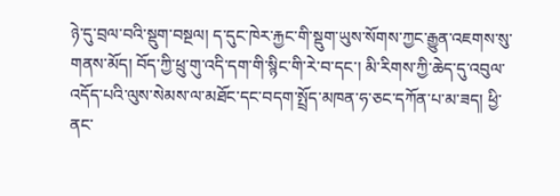ཉེ་དུ་བྲལ་བའི་སྡུག་བསྔལ། ད་དུང་ཁེར་རྐྱང་གི་སྡུག་ཡུས་སོགས་ཀྱང་རྒྱུན་འཇགས་སུ་གནས་མོད། བོད་ཀྱི་ཕྲུ་གུ་འདི་དག་གི་སྙིང་གི་རེ་བ་དང་། མི་རིགས་ཀྱི་ཆེད་དུ་འབུལ་འདོད་པའི་ལུས་སེམས་ལ་མཐོང་དང་བདག་སྤྲོད་མཁན་ཧ་ཅང་དཀོན་པ་མ་ཟད། ཕྱི་ནང་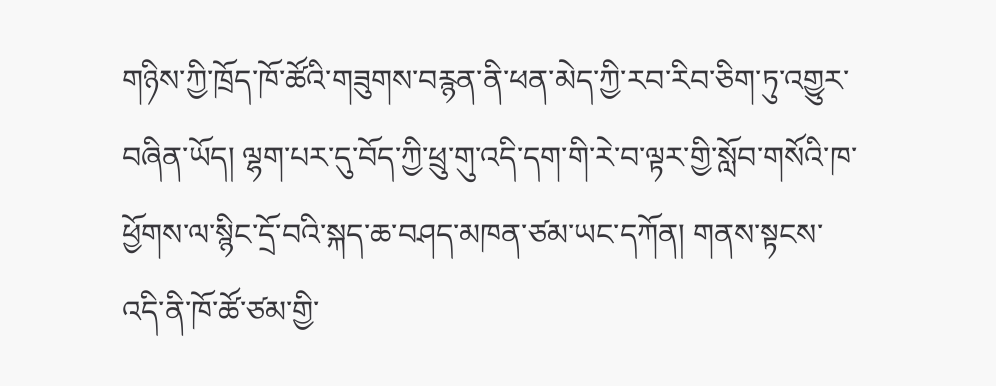གཉིས་ཀྱི་ཁྲོད་ཁོ་ཚོའི་གཟུགས་བརྙན་ནི་ཕན་མེད་ཀྱི་རབ་རིབ་ཅིག་ཏུ་འགྱུར་བཞིན་ཡོད། ལྷག་པར་དུ་བོད་ཀྱི་ཕྲུ་གུ་འདི་དག་གི་རེ་བ་ལྟར་གྱི་སློབ་གསོའི་ཁ་ཕྱོགས་ལ་སྙིང་དྲོ་བའི་སྐད་ཆ་བཤད་མཁན་ཙམ་ཡང་དཀོན། གནས་སྟངས་འདི་ནི་ཁོ་ཚོ་ཙམ་གྱི་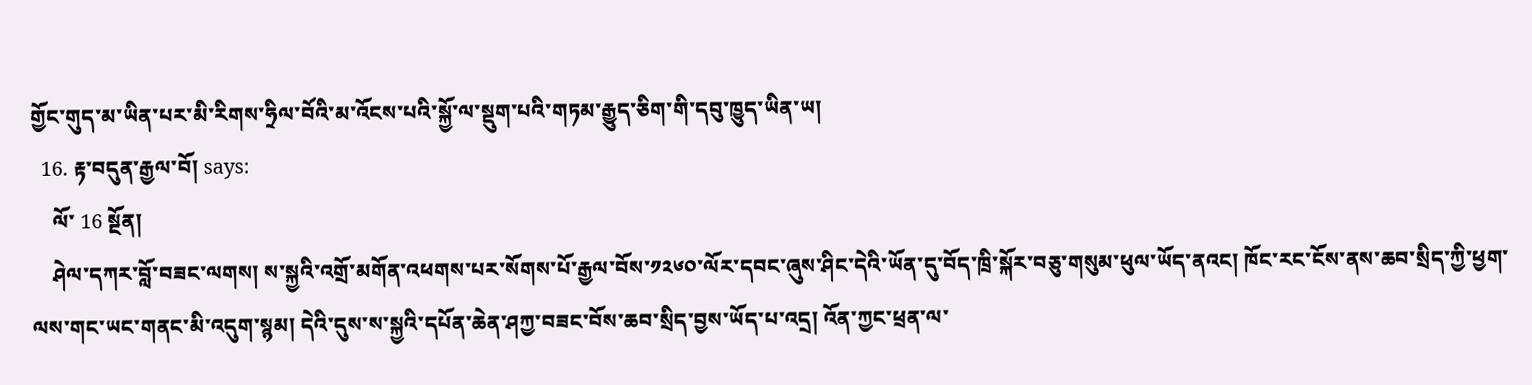གྱོང་གུད་མ་ཡིན་པར་མི་རིགས་ཧྲིལ་བོའི་མ་འོངས་པའི་སྐྱོ་ལ་སྡུག་པའི་གཏམ་རྒྱུད་ཅིག་གི་དབུ་ཁྱུད་ཡིན་ཡ།
  16. རྟ་བདུན་རྒྱལ་བོ། says:
    ལོ་ 16 སྔོན།
    ཤེལ་དཀར་བློ་བཟང་ལགས། ས་སྐྱའི་འགྲོ་མགོན་འཕགས་པར་སོགས་པོ་རྒྱལ་བོས་༡༢༦༠་ལོར་དབང་ཞུས་ཤིང་དེའི་ཡོན་དུ་བོད་ཁྲི་སྐོར་བཅུ་གསུམ་ཕུལ་ཡོད་ནའང། ཁོང་རང་ངོས་ནས་ཆབ་སྲིད་ཀྱི་ཕྱག་ལས་གང་ཡང་གནང་མི་འདུག་སྙམ། དེའི་དུས་ས་སྐྱའི་དཔོན་ཆེན་ཤཀྱ་བཟང་བོས་ཆབ་སྲིད་བྱས་ཡོད་པ་འདྲ། འོན་ཀྱང་ཕྲན་ལ་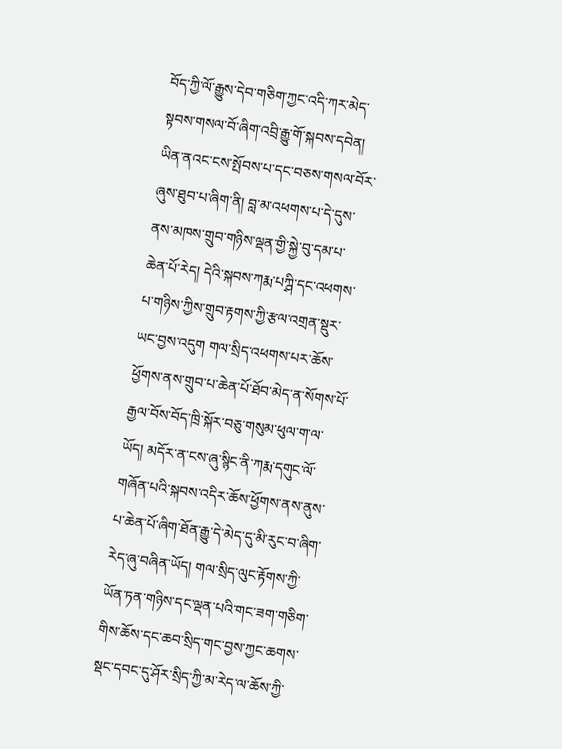བོད་ཀྱི་ལོ་རྒྱུས་དེབ་གཅིག་ཀྱང་འདི་ཀར་མེད་སྟབས་གསལ་བོ་ཞིག་འབྲི་རྒྱུ་གོ་སྐབས་དབེན། ཡིན་ནའང་ངས་སྤོབས་པ་དང་བཅས་གསལ་བོར་ཞུས་ཐུབ་པ་ཞིག་ནི། བླ་མ་འཕགས་པ་དེ་དུས་ནས་མཁས་གྲུབ་གཉིས་ལྡན་གྱི་སྐྱེ་བུ་དམ་པ་ཆེན་པོ་རེད། དེའི་སྐབས་ཀརྨ་པཀྴི་དང་འཕགས་པ་གཉིས་ཀྱིས་གྲུབ་རྟགས་ཀྱི་རྩལ་འགྲན་སྡུར་ཡང་བྱས་འདུག གལ་སྲིད་འཕགས་པར་ཆོས་ཕྱོགས་ནས་གྲུབ་པ་ཆེན་པོ་ཐོབ་མེད་ན་སོགས་པོ་རྒྱལ་བོས་བོད་ཁྲི་སྐོར་བཅུ་གསུམ་ཕུལ་ག་ལ་ཡོད། མདོར་ན་ངས་ཞུ་སྙིང་ནི་ཀརྨ་དགུང་ལོ་གཞོན་པའི་སྐབས་འདིར་ཆོས་ཕྱོགས་ནས་ནུས་པ་ཆེན་པོ་ཞིག་ཐོན་རྒྱུ་དེ་མེད་དུ་མི་རུང་བ་ཞིག་རེད་ཞུ་བཞིན་ཡོད། གལ་སྲིད་ལུང་རྟོགས་ཀྱི་ཡོན་ཏན་གཉིས་དང་ལྡན་པའི་གང་ཟག་གཅིག་གིས་ཆོས་དང་ཆབ་སྲིད་གང་བྱས་ཀྱང་ཆགས་སྡང་དབང་དུ་ཤོར་སྲིད་ཀྱི་མ་རེད་ལ་ཆོས་ཀྱི་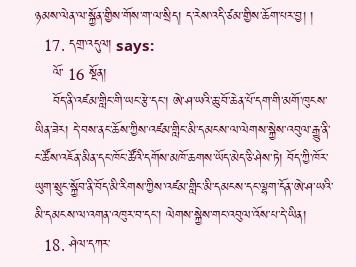ཉམས་ལེན་ལ་སྐྱོན་གྱིས་གོས་ག་ལ་སྲིད། ད་རེས་འདི་ཙམ་གྱིས་ཆོག་པར་བྱ། །
  17. དགྲ་འདུལ། says:
    ལོ་ 16 སྔོན།
    བོད་ནི་འཛམ་གླིང་གི་ཡང་རྩེ་དང་། ཨེ་ཤ་ཡའི་ཆུ་བོ་ཆེན་པོ་དག་གི་མགོ་ཁུངས་ཡིན་ཟེར། དེ་བས་ནང་ཆོས་ཀྱིས་འཛམ་གླིང་མི་དམངས་ལ་ལེགས་སྐྱེས་འབུལ་རྒྱུ་ནི་ང་ཚོས་འཇོན་མིན་དང་ཁོང་ཚོའི་དགོས་མཁོ་ཆགས་ཡོད་མེད་ཅི་ཤེས་ཏེ། བོད་ཀྱི་ཁོར་ཡུག་སྲུང་སྐྱོབ་ནི་བོད་མི་རིགས་ཀྱིས་འཛམ་གླིང་མི་དམངས་དང་ལྷག་དོན་ཨེ་ཤ་ཡའི་མི་དམངས་ལ་འགན་འཁུར་བ་དང་། ལེགས་སྐྱེས་གང་འབུལ་འོས་པ་དེ་ཡིན།
  18. ཤེལ་དཀར་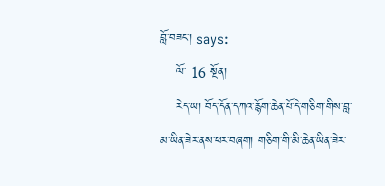བློ་བཟང་། says:
    ལོ་ 16 སྔོན།
    རེད་ཡ། བོད་དོན་དཀའ་རྙོག་ཆེན་པོ་དེ་གཅིག་གིས་བླ་མ་ཡིན་ཟེར་ནས་ཕར་བཞག། གཅིག་གི་མི་ཆེན་ཡིན་ཟེར་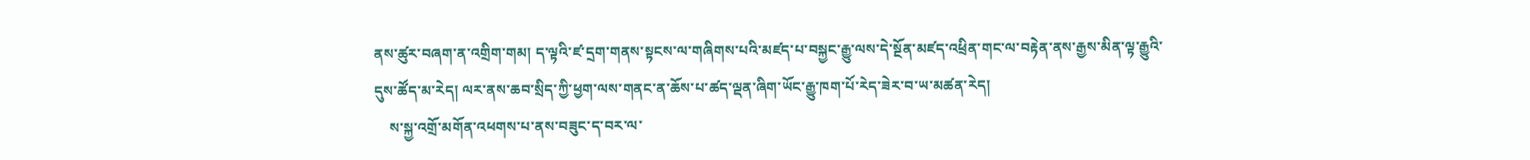ནས་ཚུར་བཞག་ན་འགྲིག་གམ། ད་ལྟའི་ཛ་དྲག་གནས་སྟངས་ལ་གཞིགས་པའི་མཛད་པ་བསྐྱང་རྒྱུ་ལས་དེ་སྔོན་མཛད་འཕྲིན་གང་ལ་བརྟེན་ནས་རྒྱས་མིན་ལྟ་རྒྱུའི་དུས་ཚོད་མ་རེད། ལར་ནས་ཆབ་སྲིད་ཀྱི་ཕྱག་ལས་གནང་ན་ཆོས་པ་ཚད་ལྡན་ཞིག་ཡོང་རྒྱུ་ཁག་པོ་རེད་ཟེར་བ་ཡ་མཚན་རེད།
    ས་སྐྱ་འགྲོ་མགོན་འཕགས་པ་ནས་བཟུང་ད་བར་ལ་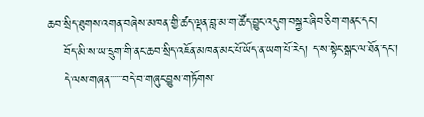ཆབ་སྲིད་ཐུགས་འགན་བཞེས་མཁན་གྱི་ཚད་ལྡན་བླ་མ་ག་ཚོད་བྱུང་འདུག་བསྐྱར་ཞིབ་ཅིག་གནང་དང་།
    བོད་མི་ས་ཡ་དྲུག་གི་ནང་ཆབ་སྲིད་འཇོན་མཁན་མང་པོ་ཡོད་ན་ཡག་པོ་རེད། ད་ས་སྟེང་སྒང་ལ་ཐོན་དང་།
    དེ་ལས་གཞན་་་་་་བདེ་བ་གཞུང་བྱུས་གཏོགས་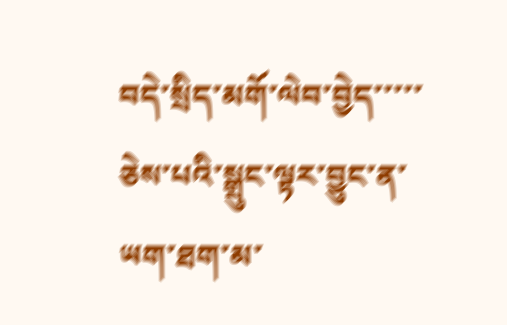བདེ་སྲིད་མགོ་ལེབ་བྱེད་་་་་ཅེས་པའི་སྒྲུང་ལྟར་བྱུང་ན་ཡག་ཐག་མ་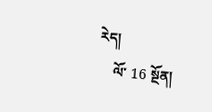རེད།
    ལོ་ 16 སྔོན།